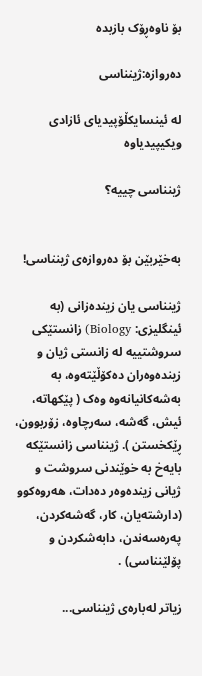بۆ ناوەڕۆک بازبدە

دەروازە:ژینناسی

لە ئینسایکڵۆپیدیای ئازادی ویکیپیدیاوە

ژینناسی چییە؟


بەخێربێن بۆ دەروازەی ژینناسی!

ژینناسی یان زیندەزانی (بە ئینگلیزی: Biology) زانستێکی سروشتییە لە زانستی ژیان و زیندەوەران دەکۆڵێتەوە، بە بەشەکانیانەوە وەک ( پێکھاتە، ئیش، گەشە، سەرچاوە، زۆربوون، ڕێکخستن ). ژینناسی زانستێکە بایەخ بە خوێندنی سروشت و ژیانی زیندەوەر دەدات، ھەروەکوو (دارشتەیان، کار، گەشەکردن، پەرەسەندن، دابەشکردن و پۆلێنناسی) .

زیاتر لەبارەی ژینناسی...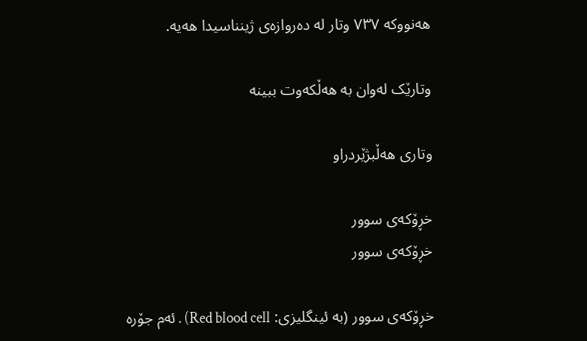ھەنووکە ٧٣٧ وتار لە دەروازەی ژینناسیدا ھەیە.

وتارێک لەوان بە ھەڵکەوت ببینە

وتاری ھەڵبژێردراو

خڕۆکەی سوور
خڕۆکەی سوور

خڕۆکەی سوور (بە ئینگلیزی: Red blood cell) . ئەم جۆرە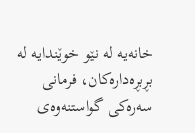خانەیە لە نێو خوێندایە لە بڕبڕەدارەکان، فرمانی سەرەکی گواستنەوەی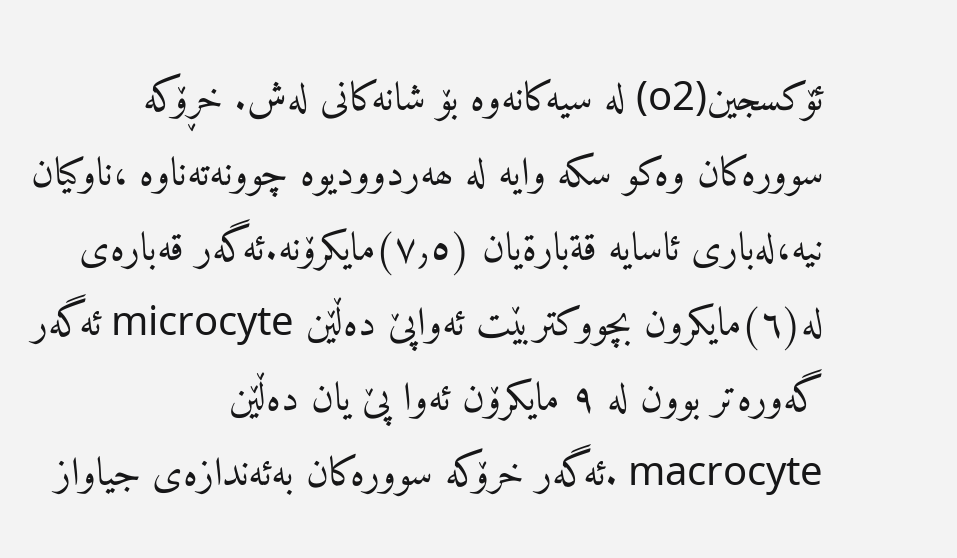ئۆکسجین(o2) لە سیەکانەوە بۆ شانەکانی لەش. خڕۆکە سوورەکان وەکو سکە وایە لە ھەردوودیوە چوونەتەناوە ،ناوکیان نیە،لەباری ئاسایە قةبارةیان (٧٫٥)مایکرۆنە.ئەگەر قەبارەی لە(٦)مایکرون بچووکتربێت ئەواپێ دەڵێن microcyte ئەگەر گەورەتر بوون لە ۹ مایکرۆن ئەوا پێ یان دەڵێن macrocyte .ئەگەر خرۆکە سوورەکان بەئەندازەی جیاواز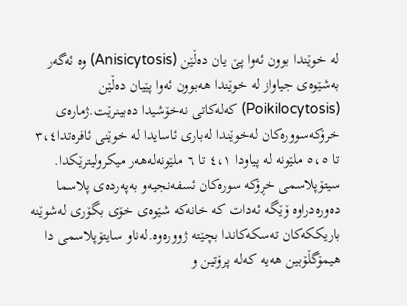لە خوێندا بوون ئەوا پێ یان دەڵێن (Anisicytosis) وە ئەگەر بەشێوەی جیاواز لە خوێندا ھەبوون ئەوا پێیان دەڵێن (Poikilocytosis) کەلەکاتی نەخۆشیدا دەبینرێت.ژمارەی خرۆکەسوورەکان لەخوێندا لەباری ئاسایدا لە خوێنی ئافرەتدا٣،٤ تا ٥،٥ ملێونە لە پیاودا ٤،١ تا ٦ ملێونەلەھەر میکرولیترێکدا. سیتۆپلاسمی خڕۆکە سورەکان ئسفەنجیەو بەپەردەی پلاسما دەورەدراوە ۆێگە ئەدات کە خانەکە شێوەی خۆی بگۆری لەشوێنە باریککەکان تەسکەکاندا بچێتە ژوورەوە.لەناو سایتۆپلاسمی دا ھیمۆگڵۆبین ھەیە کەلە پرۆتین و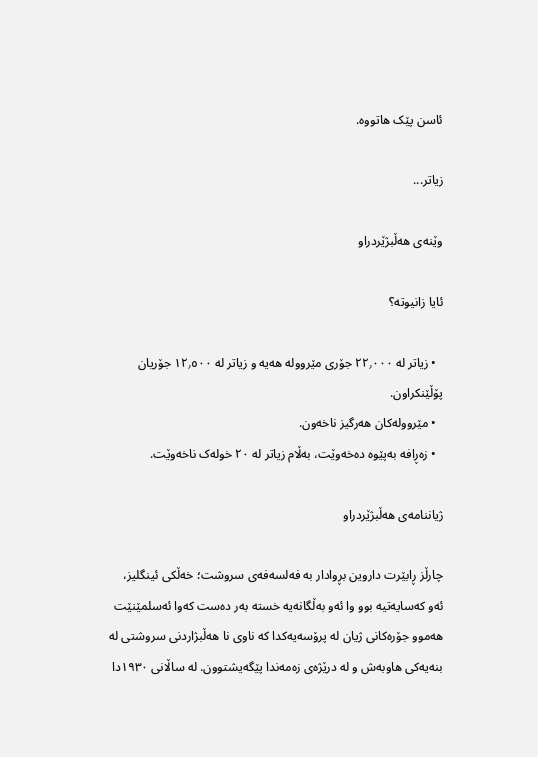ئاسن پێک ھاتووە.

زیاتر...

وێنەی ھەڵبژێردراو

ئایا زانیوتە؟

  • زیاتر لە ٢٢٫٠٠٠ جۆری مێروولە ھەیە و زیاتر لە ١٢٫٥٠٠ جۆریان پۆڵێنکراون.
  • مێروولەکان ھەرگیز ناخەون.
  • زەڕافە بەپێوە دەخەوێت، بەڵام زیاتر لە ٢٠ خولەک ناخەوێت.

ژیاننامەی ھەڵبژێردراو

چارڵز ڕابێرت داروین بڕوادار بە فەلسەفەی سروشت؛ خەڵکی ئینگلیز، ئەو کەسایەتیە بوو وا ئەو بەڵگانەیە خستە بەر دەست کەوا ئەسلمێنێت ھەموو جۆرەکانی ژیان لە پرۆسەیەکدا کە ناوی نا ھەڵبژاردنی سروشتی لە بنەیەکی ھاوبەش و لە‌ درێژەی زەمەندا پێگەیشتوون. لە ساڵانی ١٩٣٠دا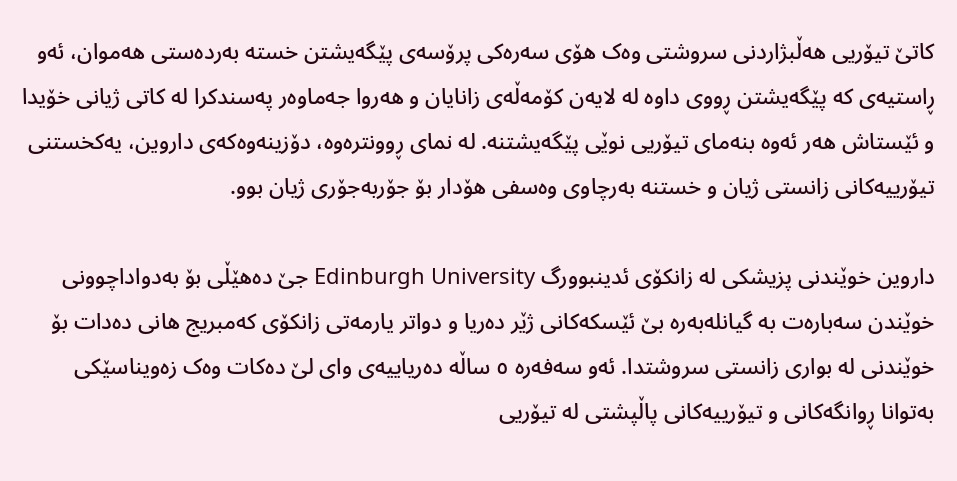کاتێ تیۆریی ھەڵبژاردنی سروشتی وەک ھۆی سەرەکی پرۆسەی پێگەیشتن خستە بەردەستی ھەموان، ئەو ڕاستیەی کە پێگەیشتن ڕووی داوە لە لایەن کۆمەڵەی زانایان و ھەروا جەماوەر پەسندکرا لە کاتی ژیانی خۆیدا و ئێستاش ھەر ئەوە بنەمای تیۆریی نوێی پێگەیشتنە. لە نمای ڕوونترەوە، دۆزینەوەکەی داروین، یەکخستنی تیۆرییەکانی زانستی ژیان و خستنە بەرچاوی وەسفی ھۆدار بۆ جۆربەجۆری ژیان بوو.

داروین خوێندنی پزیشکی لە زانکۆی ئدینبوورگ Edinburgh University جێ دەھێڵی بۆ بەدواداچوونی خوێندن سەبارەت بە گیانلەبەرە بێ ئێسکەکانی ژێر دەریا و دواتر یارمەتی زانکۆی کەمبریج ھانی دەدات بۆ خوێندنی لە بواری زانستی سروشتدا‌. ئەو سەفەرە ٥ ساڵە دەریاییەی وای لێ‌ دەکات وەک زەویناسێکی بە‌توانا ڕوانگەکانی و تیۆرییەکانی پاڵپشتی لە تیۆریی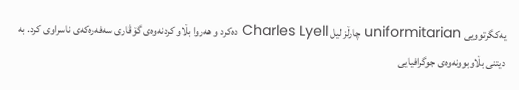یەکگرتوویی uniformitarian چارڵز لیل Charles Lyell دەکرد و ھەروا بڵاو کردنەوەی گۆڤاری سەفەرەکەی ناسراوی کرد. بە دیتنی بڵاوبوونەوەی جوگرافیایی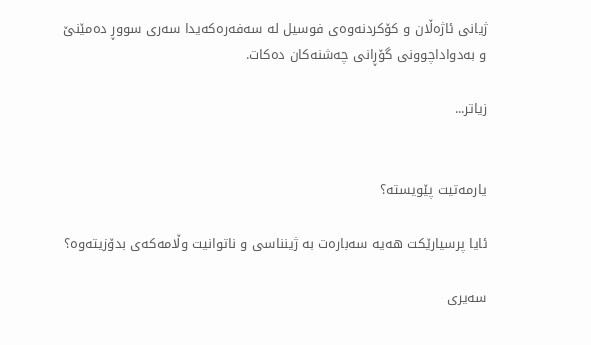ژیانی ئاژەڵان و کۆکردنەوەی فوسیل لە سەفەرەکەیدا سەری سووڕ دەمێنێ و‌ بەدواداچوونی گۆڕانی چەشنەکان دەکات.

زیاتر...


یارمەتیت پێویستە؟

ئایا پرسیارێکت ھەیە سەبارەت بە ژینناسی و ناتوانیت وڵامەکەی بدۆزیتەوە؟

سەیری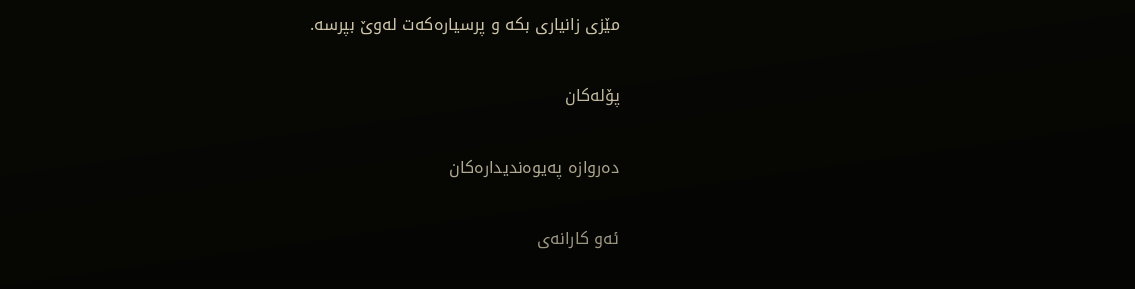مێزی زانیاری بکە و پرسیارەکەت لەوێ بپرسە.

پۆلەکان

دەروازە پەیوەندیدارەکان

ئەو کارانەی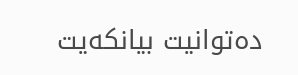دەتوانیت بیانکەیت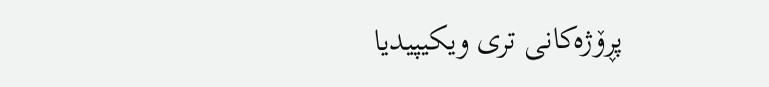پڕۆژەکانی تری ویکیپیدیا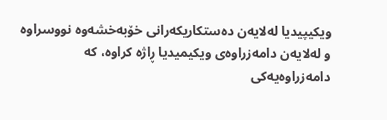ویکیپیدیا لەلایەن دەستکاریکەرانی خۆبەخشەوە نووسراوە و لەلایەن دامەزراوەی ویکیمیدیا ڕاژە کراوە، کە دامەزراوەیەکی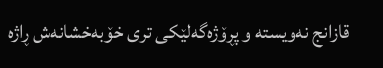قازانج نەویستە و پڕۆژەگەلێکی تری خۆبەخشانەش ڕاژە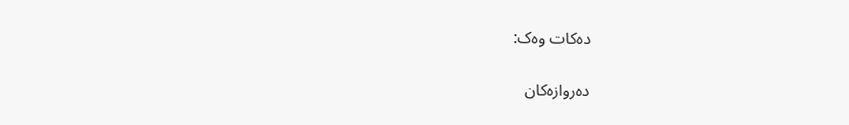دەکات وەک:

دەروازەکان